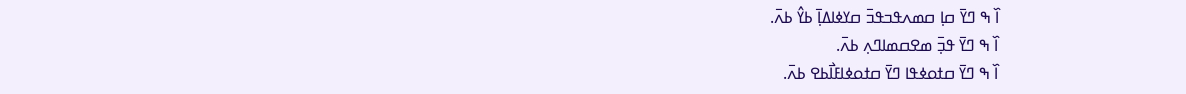ߊ߰ ߒ ߣߌ߫ ߛߊ߲ ߛߘߍߟߏߟߏ߫ ߛߌߦߊߡߊ߲߫ ߕߌ߮ ߕߍ߫.
ߊ߰ ߒ ߣߌ߫ ߟߏ߲߫ ߘߐߛߘߊߣߍ߲ ߕߍ߫.
ߊ߰ ߒ ߣߌ߫ ߛߙߋߦߟߊ ߣߌ߫ ߛߙߋߦߊߓߊ߯ߕߐ ߕߍ߫.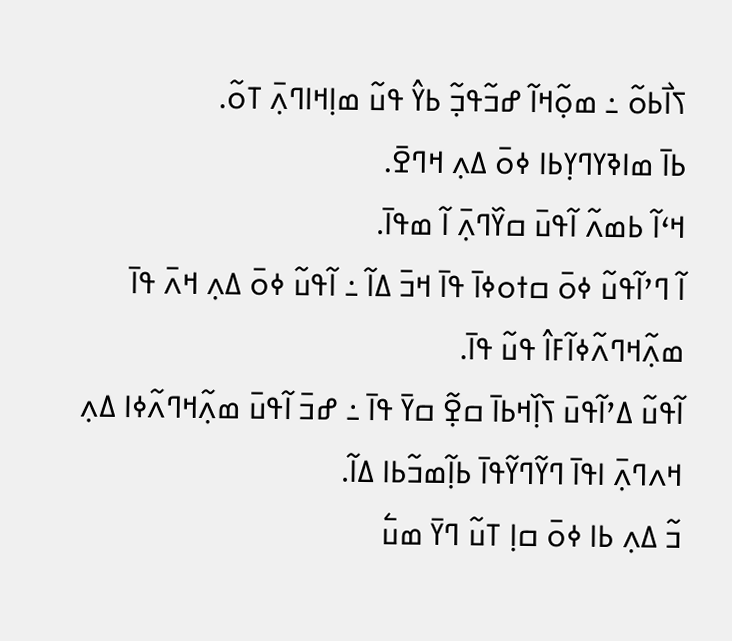ߖߊ߯ߕߋ߬ ߸ ߘߋ߲߬ߞߊ߬ ߝߏ߬ߟߏ߲߬ ߕߌ߮ ߟߎ߬ ߘߊ߲ߞߊߣߍ߲߫ ߠߋ߬.
ߕߊ߫ ߘߊߢߌߣߌ߲ߕߊ ߦߋ߫ ߡߍ߲ ߞߣߐ߫.
ߞߵߊ߬ ߕߘߍ߬ ߊ߬ߟߎ߫ ߛߌ߰ߣߍ߲߫ ߊ߬ ߘߟߊ߫.
ߊ߬ ߣߴߊ߬ߟߎ߬ ߦߋ߫ ߛߙߋߦߊ߫ ߟߊ߫ ߞߏ߫ ߡߊ߬ ߸ ߊ߬ߟߎ߬ ߦߋ߫ ߡߍ߲ ߞߍ߫ ߟߊ߫ ߘߍ߲߬ߞߣߍ߬ߦߊ߬ߓߊ߮ ߟߎ߬ ߟߊ߫.
ߊ߬ߟߎ߬ ߡߴߊ߬ߟߎ߫ ߖߊ߲߰ߞߕߊ߫ ߛߐ߲߬ ߛߌ߫ ߟߊ߫ ߸ ߝߏ߫ ߊ߬ߟߎ߫ ߘߍ߲߬ߞߣߍ߬ߦߊ ߡߍ߲ ߞߍߣߍ߲߫ ߊߟߊ߫ ߣߌ߬ߣߌ߬ߟߊ߫ ߕߊ߲߬ߘߏ߬ߕߊ ߡߊ߬.
ߏ߬ ߡߍ߲ ߕߊ ߦߋ߫ ߛߊ߲ ߠߎ߬ ߣߌ߫ ߘߎ߱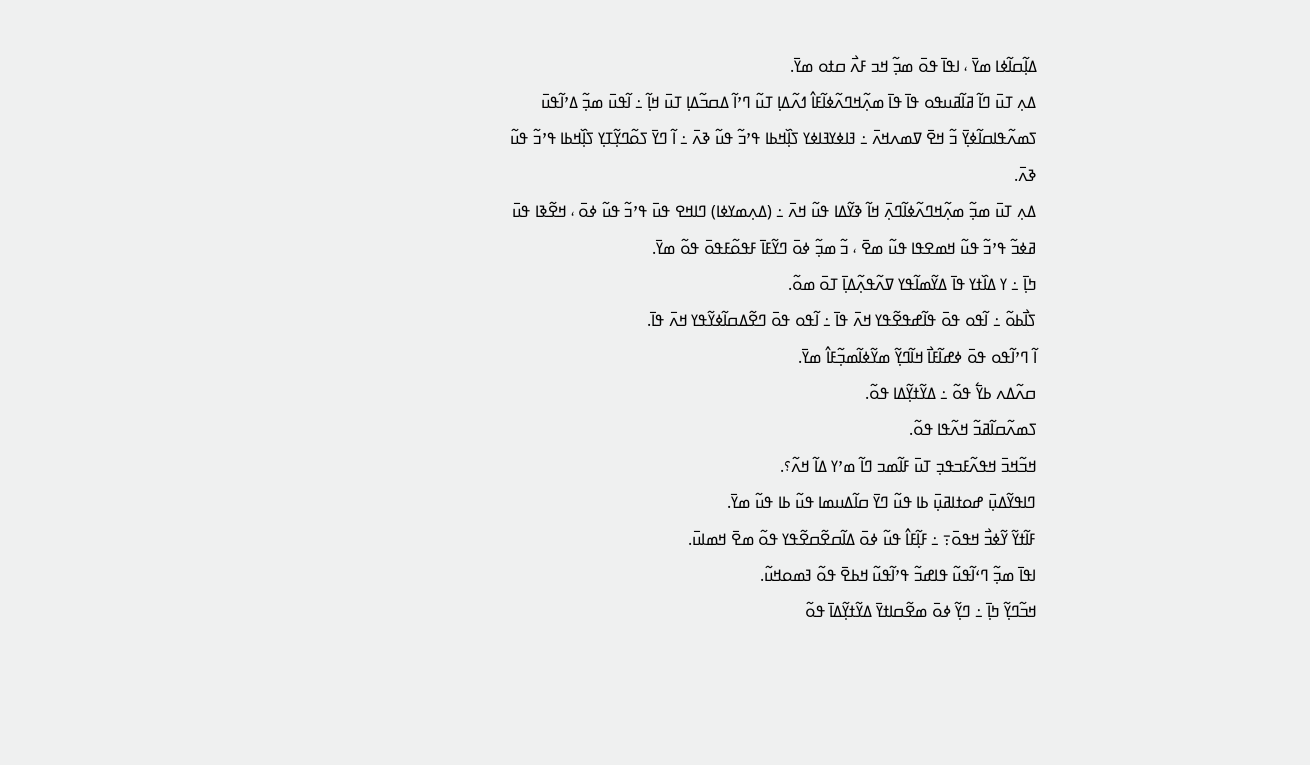ߡߊ߲߬ߛߊ߬ߦߊ ߘߌ߫ ، ߊߟߊ߫ ߟߋ߫ ߘߏ߲߬ ߞߏ ߓߍ߯ ߛߙߋ ߘߌ߫.
ߡߍ߲ ߠߎ߫ ߣߊ߬ ߥߊ߬ߥߎߟߋ ߟߊ߫ ߟߊ߫ ߘߍ߲߬ߞߣߍ߬ߦߊ߬ߓߊ߮ ߗߍ߬ߡߊ߲ ߠߎ߬ ߣߴߊ߬ ߡߛߏ߬ߡߊ߲ ߠߎ߫ ߞߊ߲߬ ߸ ߊ߬ߟߎ߫ ߘߏ߲߬ ߡߴߊ߬ߟߎ߫ ߖߘߍ߬ߟߊߛߊ߬ߦߌ߲߫ ߏ߬ ߞߐ߫ ߜߘߍߞߍ߫ ߸ ߔߊߦߌߔߊߦߌ ߖߊ߲߰ߞߕߊ ߟߴߏ߬ ߟߎ߬ ߢߍ߫ ߸ ߊ߬ ߣߌ߫ ߖߋ߬ߣߌ߲߬ߠߌ߲ ߖߊ߲߰ߞߕߊ ߟߴߏ߬ ߟߎ߬ ߢߍ߫.
ߡߍ߲ ߠߎ߫ ߘߏ߲߬ ߘߍ߲߬ߞߣߍ߬ߦߊ߬ߣߍ߲߫ ߞߊ߬ ߢߌ߬ߡߊ ߟߎ߬ ߞߍ߫ ߸ (ߡߍ߲ߘߌߦߊ) ߣߊߞߐ ߟߎ߫ ߟߴߏ߬ ߟߎ߬ ߦߋ߫ ، ߞߐ߬ߢߊ ߟߎ߫ ߥߦߏ߬ ߟߴߏ߬ ߟߎ߬ ߞߘߐߟߊ ߟߎ߬ ߘߐ߫ ، ߏ߬ ߘߏ߲߬ ߦߋ߫ ߣߌ߬ߓߊ߫ ߓߟߋ߬ߓߟߋ߫ ߟߋ߬ ߘߌ߫.
ߤߊ߲߫ ߸ ߌ ߡߊ߰ߙߌ ߟߊ߫ ߡߌ߬ߘߊ߬ߟߌ ߜߍ߬ߟߍ߲߬ߡߊ߲߫ ߠߋ߫ ߘߋ߬.
ߖߊ߯ߕߋ߬ ߸ ߊ߬ߟߋ ߟߋ߫ ߟߊ߬ߝߟߐ߬ߟߌ ߞߍ߫ ߟߊ߫ ߸ ߊ߬ߟߋ ߟߋ߫ ߣߐ߬ߡߛߊ߬ߦߌ߬ߟߌ ߞߍ߫ ߟߊ߫.
ߊ߬ ߣߴߊ߬ߟߋ ߟߋ߫ ߦߝߊ߬ߓߊ߯ ߞߊ߬ߣߌ߲߬ ߘߌ߬ߦߊ߬ߘߏ߲߬ߓߊ߮ ߘߌ߫.
ߛߍ߬ߡߍ ߕߌ߱ ߟߋ߬ ߸ ߡߌ߬ߙߌ߲߬ߡߊ ߟߋ߬.
ߖߘߍ߬ߛߊ߬ߥߏ߬ ߞߍ߬ߟߊ ߟߋ߬.
ߞߏ߬ߞߏ߫ ߞߟߍ߬ߓߏߟߏ߲ ߠߎ߫ ߓߊ߬ߘߏ ߣߊ߬ ߘߴߌ ߡߊ߬ ߞߍ߬؟.
ߣߊߟߌ߬ߡߎ߲߫ ߝߋߙߊߥߎ߲߫ ߕߊ ߟߎ߬ ߣߌ߫ ߛߊ߬ߡߎߘߊ ߟߎ߬ ߕߊ ߟߎ߬ ߘߌ߫.
ߓߊ߬ߙߌ߬ ߌ߬ߦߏ߯ ߞߟߋ߫߹ ߸ ߓߊ߲߬ߓߊ߮ ߟߎ߬ ߦߋ߫ ߡߊ߬ߛߐ߬ߛߐ߬ߟߌ ߟߋ߬ ߘߐ߫ ߞߘߊߎ߫.
ߊߟߊ߫ ߘߏ߲߬ ߣߵߊ߬ߟߎ߬ ߟߊߝߏ߬ ߟߴߊ߬ߟߎ߬ ߞߕߐ߫ ߟߋ߬ ߔߘߋߞߎ߬.
ߞߏ߬ߣߌ߲߬ ߤߊ߲߫ ߸ ߣߌ߲߬ ߦߋ߫ ߘߐ߬ߛߊߙߌ߫ ߡߌ߬ߙߌ߲߬ߡߊ߫ ߟߋ߬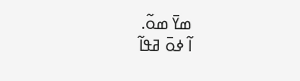ߘߌ߫ ߘߋ߬.
ߊ߬ ߦߋ߫ ߥߟߊ߬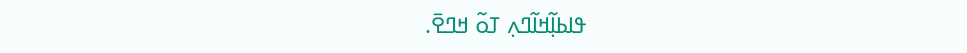ߟߊߕߊ߲߬ߞߊ߬ߣߍ߲ ߠߋ߬ ߞߣߐ߫.